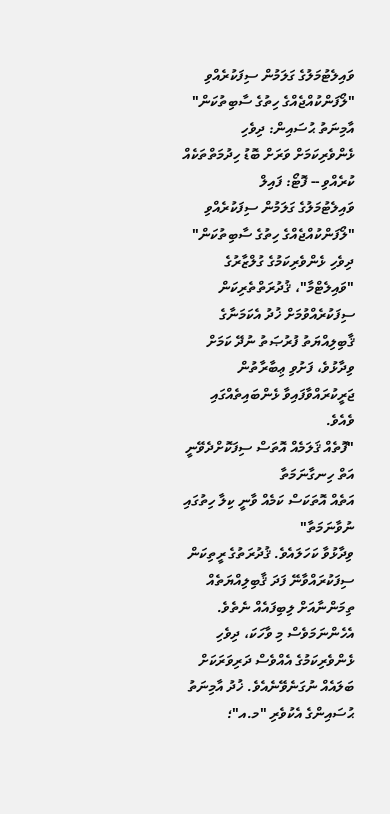ވައިލެޓުމަލުގެ ގަލަމުން ސިފަކުރެއްވި "ލޯފަންކުއްޖެއްގެ ހިތުގެ ސާބިތުކަން"
އާމިނަތު ޙުސައިން: ދިވެހި ޅެންވެރިކަމަށް ވަރަށް ބޮޑު ހިދުމަތްތަކެއް ކުރެއްވި -- ފޮޓޯ: ފައިލް
ވައިލެޓުމަލުގެ ގަލަމުން ސިފަކުރެއްވި "ލޯފަންކުއްޖެއްގެ ހިތުގެ ސާބިތުކަން"
ދިވެހި ޅެންވެރިކަމުގެ ގުލްޒާރުގެ "ވައިލެޓްމާ"، ޤުދުރަތްތެރިކަން ސިފަކުރެއްވުމަށް ޚުދު އެކަމަނާގެ ޤާބިލިއްޔަތު ފުރުޞަތު ނުދޭ ކަމަށް ވިދާޅުވެ، ފަށުވި ޢިބާރާތުން ޖަރީކުރައްވާފައިވާ ޅެންބައިތެއްގައި ވެއެވެ.
"ފޮތެއް ޤަލަމެއް އޮތަސް ސިފަކޮށްދެވޭނީ އަތް ހިނގާނަމަތާ
އަތެއް އޮތަކަސް ކަމެއް ވާނީ ކިލާ ހިތުގައި ނުވާނަމަތާ"
ވިދާޅުވާ ކަހަލައެވެ. ޤުދުރަތުގެ ރީތިކަން ސިފަކުރައްވާނޭ ފަދަ ޤާބިލިއްޔަތެއް ތިމަންނާއަށް ލިބިފައެއް ނެތެވެ. އެހެންނަމަވެސް މި ވާހަކަ، ދިވެހި ޅެންވެރިކަމުގެ އެއްވެސް ދަރިވަރަކަށް ބަލައެއް ނުގަނެވޭނެއެވެ. ޚުދު އާމިނަތު ޙުސައިންގެ އެކުވެރި "މ.އ"؛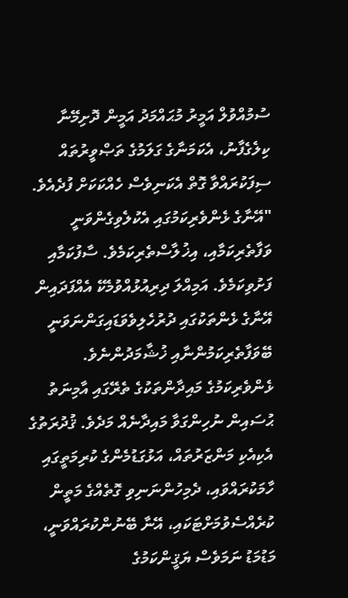ސުމުއްވުލް އަމީރު މުޙައްމަދު އަމީން ދޮށިމޭނާ ކިލެގެފާނު، އެކަމަނާގެ ގަލަމުގެ ތަޞްވީރުތައް ސިފަކުރައްވާ ގޮތް އެކަނިވެސް ހެއްކަކަށް ފުދެއެވެ.
"އޭނާގެ ޅެންވެރިކަމުގައި އެކުލެވިގެންވަނީ ވަފާތެރިކަމާއި، އިޚުލާސްތެރިކަމެވެ. ސާފުކަމާއި ފަށުވިކަމެވެ. އަމިއްލަ ދިރިއުޅުއްވުމެކޭ އެއްފަދައިން އޭނާގެ ޅެންތަކުގައި ދުރުހެލިވެވަޑައިގަންނަވަނީ ބޭވަފާތެރިކަމުންނާއި ޚުޝާމަދުންނެވެ. ޅެންވެރިކަމުގެ މައިދާންތަކުގެ ތެރޭގައި އާމިނަތު ޙުސައިން ނުހިންގަވާ މައިދާނެއް މަދެވެ. ޤުދުރަތުގެ އެކިއެކި މަންޒަރުތައް، އަޅުގަޑުމެންގެ ކުރިމަތީގައި ހާމަކުރައްވައި، ދެމިހުންނަނިވި ގޮތެއްގެ މަތީން ކުރެއްސެވުމަށްޓަކައި، އޭނާ ބޭނުންކުރައްވަނީ، މަޑުމަޑު ނަމަވެސް ޔަޤީންކަމުގެ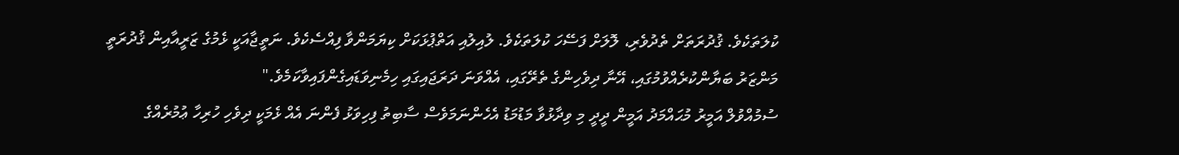ކުލަތަކެވެ. ޤުދުރަތަށް ތެދުވެރި، ލޮލަށް ފަސޭހަ ކުލަތަކެވެ. ލުއިލުއި އަތްޕުޅަކަށް ކިޔަމަންވާ ފިއްސެކެވެ. ނަތީޖާއަކީ ޅެމުގެ ޒަރީއާއިން ޤުދުރަތީ މަންޒަރު ބަޔާންކުރެއްވުމުގައި، އޭނާ ދިވެހިންގެ ތެރޭގައި، އެއްވަނަ ދަރަޖައިގައި ހިމެނިވަޑައިގެންފައިވާކަމެވެ."
ސުމުއްވުލް އަމީރު މުޙައްމަދު އަމީން ދީދީ މި ވިދާޅުވާ މަޑުމަޑު އެހެންނަމަވެސް ސާބިތު ފިހިވަޅު ފެންނަ އެއް ޅެމަކީ ދިވެހި ހުރިހާ ޢުމުރެއްގެ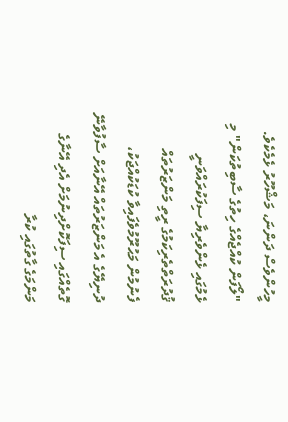މީހުންވެސް ދަންނަ، މަޝްހޫރު ޅެމެކެވެ. "ލޯފަން ކުއްޖެއްގެ ހިތުގެ ސާބިތުކަން" މި ޅެމުގައި ޅެންވެރިޔާ ސިފަކުރައްވަނީ ޤުދުރަތްތެރިކަމުގެ ރީތި މަންޒަރުތައް ފެނުމުން މަޙުރޫމުވެފައިވާ ކުޑަކުއްޖަކު، ދުނިޔޭގެ އެ މަންޒަރުތައް އޭނާއަށް ސާފުވާނޭ ގޮތެއްގައި ސިފަކޮށްދިނުމަށް އެދި އޭނާގެ މަންމަގެ ގާތުގައި ކުރާ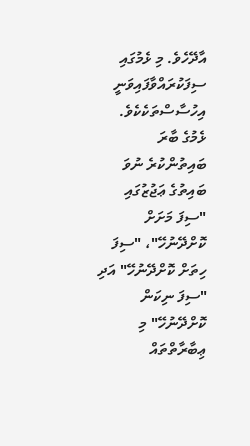އާދޭހެވެ. މި ޅެމުގައި ސިފަކުރައްވާފައިވަނީ އިހުސާސްތަކެކެވެ. ޅެމުގެ ބާރަ ބައިތުންކުރެ ނުވަ ބައިތުގެ ޢަޖުޒުގައި "ސިފަ މަށަށް ކޮށްދޭނުހޭ"، "ސިފަ ހިތަށް ކޮށްދޭނުހޭ" އަދި "ސިފަ ނިކަން ކޮށްދޭނުހޭ" މި ޢިބާރާތްތައް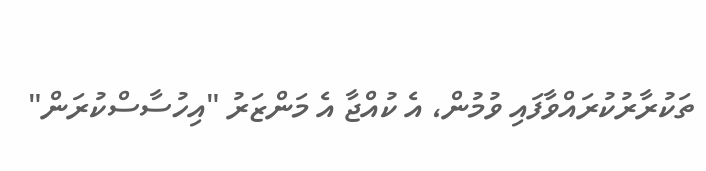ތަކުރާރުކުރައްވާފައި ވުމުން، އެ ކުއްޖާ އެ މަންޒަރު "އިހުސާސްކުރަން"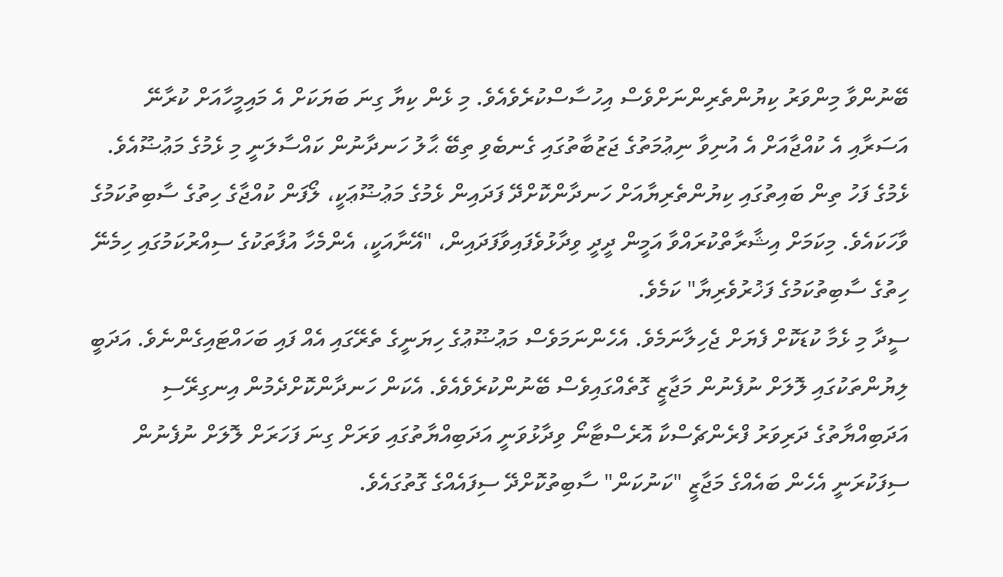ބޭނުންވާ މިންވަރު ކިޔުންތެރިންނަށްވެސް އިހުސާސްކުރެވެއެވެ. މި ޅެން ކިޔާ ގިނަ ބަޔަކަށް އެ މައިމީހާއަށް ކުރާނޭ އަސަރާއި އެ ކުއްޖާއަށް އެ އުނިވާ ނިޢުމަތުގެ ޖަޒުބާތުގައި ގެނބެވި ތިބޭ ޙާލު ހަނދާނުން ކައްސާލަނީ މި ޅެމުގެ މަޢުޟޫއެވެ. ޅެމުގެ ފަހު ތިން ބައިތުގައި ކިޔުންތެރިޔާއަށް ހަނދާންކޮށްދޭ ފަދައިން ޅެމުގެ މަޢުޟޫޢަކީ، ލޯފަން ކުއްޖާގެ ހިތުގެ ސާބިތުކަމުގެ ވާހަކައެވެ. މިކަމަށް އިޝާރާތްކުރައްވާ އަމީން ދީދީ ވިދާޅުވެފައިވާފަދައިން، "އޭނާއަކީ، އެންމެހާ އުފާތަކުގެ ސިއްރުކަމުގައި ހިމެނޭ ހިތުގެ ސާބިތުކަމުގެ ފަޚުރުވެރިޔާ" ކަމެވެ.
ސީދާ މި ޅެމާ ކުޑަކޮށް ފެޔަށް ޖެހިލާނަމެވެ. އެހެންނަމަވެސް މަޢުޟޫޢުގެ ހިޔަނީގެ ތެރޭގައި އެއް ފައި ބަހައްޓައިގެންނެވެ. އަދަބީ ލިޔުންތަކުގައި ލޮލަށް ނުފެނުން މަޖާޒީ ގޮތެއްގައިވެސް ބޭނުންކުރެވެއެވެ. އެކަން ހަނދާންކޮށްދެމުން އިނގިރޭސި އަދަބިއްޔާތުގެ ދަރިވަރު ފްރެންޗެސްކާ އޮރެސްޓާނޯ ވިދާޅުވަނީ އަދަބިއްޔާތުގައި ވަރަށް ގިނަ ފަހަރަށް ލޮލަށް ނުފެނުން ސިފަކުރަނީ އެހެން ބައެއްގެ މަޖާޒީ "ކަނުކަން" ސާބިތުކޮށްދޭ ސިފައެއްގެ ގޮތުގައެވެ.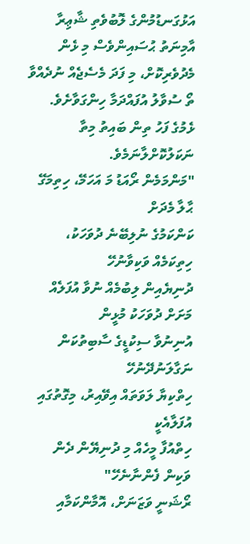އަޅުގަނޑުމުންގެ ލޮބުވެތި ޝާޢިރާ އާމިނަތު ޙުސައިންވެސް މި ޅެން މެދުވެރިކޮށް، މި ފަދަ މެސެޖެއް ނުދެއްވާ ތޯ ސުވާލު އުފައްދަމާ ހިންގަވާށެވެ. ޅެމުގެ ފަހު ތިން ބައިތު މިތާ ނަކަލުކޮށްލާނަމެވެ.
"މަންމަމެން ރޯއަޑު މަ އަހަމޭ، ހިތިމަގޭ ޙާލާ މެދަށް
ކަންކަމުގެ ނުލިބޭނެ ދުވަހަކު، ހިތިކަމެއް ވަކިވާނުހޭ
ދުނިޔެއިން ލިބުމެއް ނުވާ އުފަލެއް މަށަށް ދުވަހަކު މުޅީން
އުނިނުވާ ސިކުޑީގެ ސާބިތުކަން ނަގާލަނުދޭނުހޭ
ހިތްކިޔާ ލަވަތައް އިވޭއިރު، މިގޮތުގައި އުފަލާއެކީ
ހިތްއުފާ މީހެއް މި ދުނިޔޭން ދެން ވަކިން ފެންނާނެހޭ"
ރޯޝަނީ ވަޒަނަށް، އޮމާންކަމާއި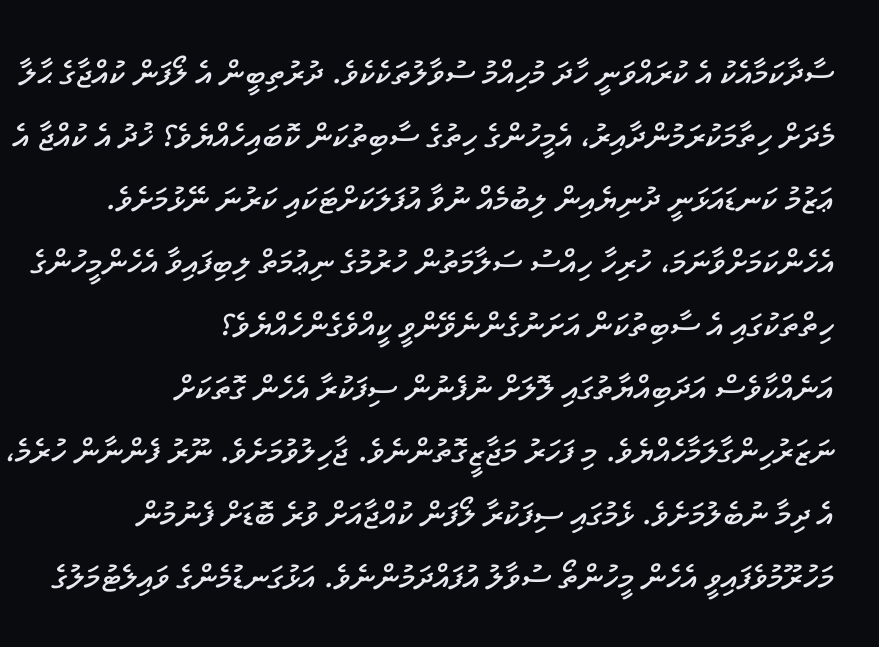ސާދާކަމާއެކު އެ ކުރައްވަނީ ހާދަ މުހިއްމު ސުވާލުތަކެކެވެ. ދުރުތިބީން އެ ލޯފަން ކުއްޖާގެ ޙާލާ މެދަށް ހިތާމަކުރަމުންދާއިރު، އެމީހުންގެ ހިތުގެ ސާބިތުކަން ކޮބައިހެއްޔެވެ؟ ޚުދު އެ ކުއްޖާ އެ ޢަޒުމު ކަނޑައަޅަނީ ދުނިޔެއިން ލިބުމެއް ނުވާ އުފަލަކަށްޓަކައި ކަރުނަ ނޭޅުމަށެވެ. އެހެންކަމަށްވާނަމަ، ހުރިހާ ހިއްސު ސަލާމަތުން ހުރުމުގެ ނިޢުމަތް ލިބިފައިވާ އެހެންމީހުންގެ ހިތްތަކުގައި އެ ސާބިތުކަން އަށަނުގެންނެވޭންވީ ކީއްވެގެންހެއްޔެވެ؟
އަނެއްކާވެސް އަދަބިއްޔާތުގައި ލޮލަށް ނުފެނުން ސިފަކުރާ އެހެން ގޮތަކަށް ނަޒަރުހިންގާލަމާހެއްޔެވެ. މި ފަހަރު މަޖާޒީގޮތުންނެވެ. ޖާހިލުވުމަށެވެ. ނޫރު ފެންނާން ހުރެމެ، އެ ދިމާ ނުބެލުމަށެވެ. ޅެމުގައި ސިފަކުރާ ލޯފަން ކުއްޖާއަށް ވުރެ ބޮޑަށް ފެނުމުން މަހުރޫމުވެފައިވީ އެހެން މީހުންތޯ ސުވާލު އުފައްދަމުންނެވެ. އަޅުގަނޑުމެންގެ ވައިލެޓުމަލުގެ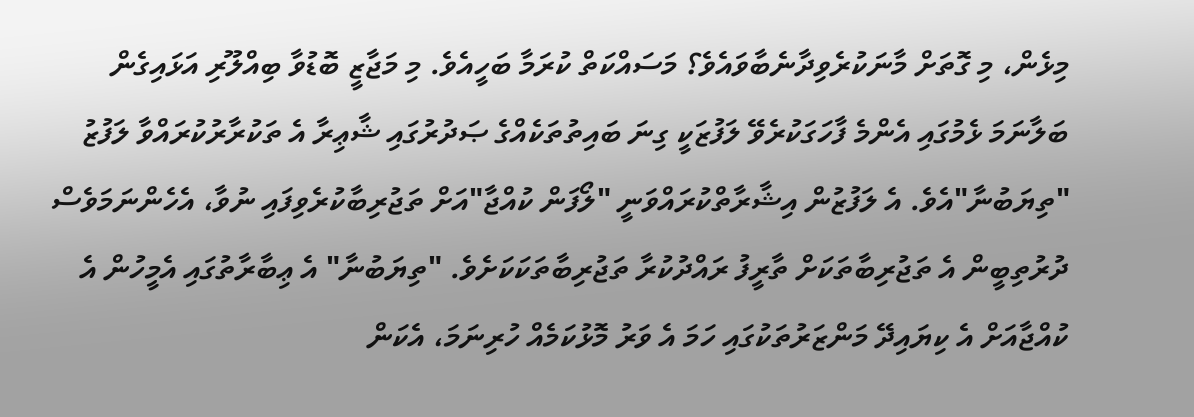މިޅެން، މި ގޮތަށް މާނަކުރެވިދާނެބާވައެވެ؟ މަސައްކަތް ކުރަމާ ބަހީއެވެ. މި މަޖާޒީ ބޮޑުވާ ބިއްލޫރި އަޅައިގެން ބަލާނަމަ ޅެމުގައި އެންމެ ފާހަގަކުރެވޭ ލަފުޒަކީ ގިނަ ބައިތުތަކެއްގެ ޞަދުރުގައި ޝާޢިރާ އެ ތަކުރާރުކުރައްވާ ލަފުޒު "ތިޔަބުނާ"އެވެ. އެ ލަފުޒުން އިޝާރާތްކުރައްވަނީ "ލޯފަން ކުއްޖާ"އަށް ތަޖުރިބާކުރެވިފައި ނުވާ، އެހެންނަމަވެސް ދުރުތިބީން އެ ތަޖުރިބާތަކަށް ތާރީފު ރައްދުކުރާ ތަޖުރިބާތަކަކަށެވެ. "ތިޔަބުނާ" އެ ޢިބާރާތުގައި އެމީހުން އެ ކުއްޖާއަށް އެ ކިޔައިދޭ މަންޒަރުތަކުގައި ހަމަ އެ ވަރު މޮޅުކަމެއް ހުރިނަމަ، އެކަން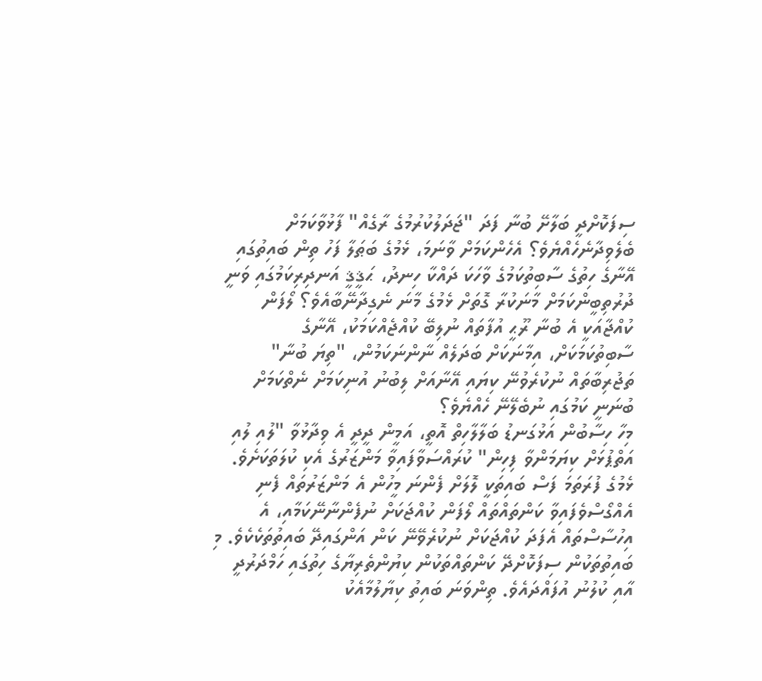ސިފަކޮށްދީ ބަލާށޭ ބުނާ ފަދަ "ޖަދަލުކުރުމުގެ ރާގެއް" ފާޅުވާކަމަށް ބެލެވިދާނެހެއްޔެވެ؟ އެހެންކަމަށް ވާނަމަ، ޅެމުގެ ބަޠަލާ ފަހު ތިން ބައިތުގައި އޭނާގެ ހިތުގެ ސާބިތުކަމުގެ ވާހަކަ ދައްކާ ހިނދު، ޙަޤީޤީ އަނދިރިކަމުގައި ވަނީ ދުރުތިބީންކަމަށް މާނަކުރާ ގޮތަށް ޅެމުގެ މާނަ ނެގިދާނޭބާއެވެ؟ ލޯފަން ކުއްޖާއަކީ އެ ބުނާ ރޫޙީ އުފާތައް ނުލިބޭ ކުއްޖެއްކަމަކު، އޭނާގެ ސާބިތުކަމަކަށް، އިމާނަކަށް ބަދަލެއް ނާންނަކަމުން، "ތިޔަ ބުނާ" ތަޖުރިބާތައް ނުކުރެވުނޭ ކިޔައި އޭނާއަށް ލިބުނު އުނިކަމަށް ނެތްކަމަށް ބުނަނީ ކަމުގައި ނުބެލޭނޭ ހެއްޔެވެ؟
މިހާ ހިސާބުން އަޅުގަނޑު ބަލާލާހިތް އޮތީ، އަމީން ދީދީ އެ ވިދާޅުވާ "ލުއި ލުއި އަތްޕުޅަށް ކިޔަމަންވާ ފިހިން" ކުރައްސަވާފައިވާ މަންޒަރުގެ އެކި ކުލަތަކަށެވެ. ޅެމުގެ ފުރަތަމަ ފަސް ބައިތަކީ ލޮލަށް ފެންނަ މީހުން އެ މަންޒަރުތައް ފެނި އެއްގޯސްވެފައިވާ ކަންތައްތައް ލޯފަން ކުއްޖަކަށް ނުފެންނާނޭކަމާއި، އެ އިހުސާސްތައް އެފަދަ ކުއްޖަކަށް ނުކުރެވޭނޭ ކަން އަންގައިދޭ ބައިތުތަކެކެވެ. މި ބައިތުތަކުން ސިފަކޮށްދޭ ކަންތައްތަކުން ކިޔުންތެރިޔާގެ ހިތުގައި ހަމްދަރުދީ އާއި ކުލުނު އުފައްދައެވެ. ތިންވަނަ ބައިތު ކިޔާލުމާއެކު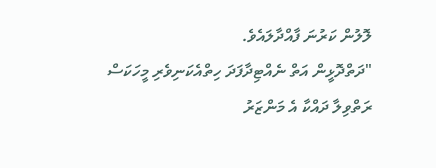ލޮލުން ކަރުނަ ފާއްދާލައެވެ.
"ދަތްދޮޅީން އަތް ނެއްޓިދާފަދަ ހިތްއެކަނިވެރި މީހަކަސް
ރަތްވިލާ ދައްކާ އެ މަންޒަރު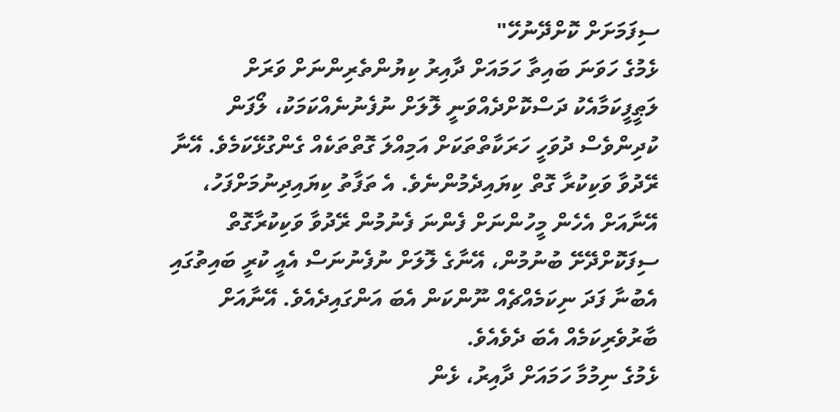ސިފަމަށަށް ކޮށްދޭނުހޭ"
ޅެމުގެ ހަވަނަ ބައިތާ ހަމައަށް ދާއިރު ކިޔުންތެރިންނަށް ވަރަށް ލަޠީފީކަމާއެކު ދަސްކޮށްދެއްވަނީ ލޮލަށް ނުފެނުނެއްކަމަކު، ލޯފަން ކުދިންވެސް ދުވަހީ ހަރަކާތްތަކަށް އަމިއްލަ ގޮތްތަކެއް ގެންގުޅޭކަމެވެ. އޭނާ ރޭދުވާ ވަކިކުރާ ގޮތް ކިޔައިދެމުންނެވެ. އެ ތަފާތު ކިޔައިދިނުމަށްފަހު، އޭނާއަށް އެހެން މީހުންނަށް ފެންނަ ފެނުމުން ރޭދުވާ ވަކިކުރާގޮތް ސިފަކޮށްދޭށޭ ބުނުމުން، އޭނާގެ ލޮލަށް ނުފެނުނަސް އެއީ ކުރީ ބައިތުގައި އެބުނާ ފަދަ ނިކަމެއްޗެއް ނޫންކަން އެބަ އަންގައިދެއެވެ. އޭނާއަށް ބާރުވެރިކަމެއް އެބަ ދެވެއެވެ.
ޅެމުގެ ނިމުމާ ހަމައަށް ދާއިރު، ޅެން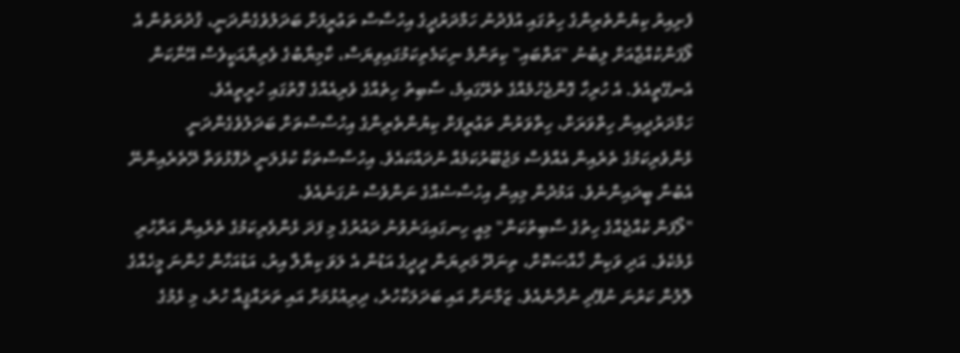ފެށިއިރު ކިޔުންތެރިންގެ ހިތުގައި އުފެދުނު ހަމްދަރުދީގެ އިހުސާސް ތަޢުރީފަށް ބަދަލުވެގެންދަނީ، ޤުދުރަތުން އެ ލޯފަންކުއްޖާއަށް ލިބުނު "އަތްބައި" ކިތަންމެ ނިކަމެތިކަމުގައިވިޔަސް، ކާމިޔާބުގެ ވެރިޔާއަކީވެސް އޭނާކަން އެނގޭތީއެވެ. އެ ހުރިހާ ގޮންޖެހުމެއްގެ ތެރޭގައިމެ، ސާބިތު ހިތެއްގެ ވެރިއެއްގެ ގޮތުގައި ހުރީތީއެވެ.
ހަމްދަރުދީއިން ހިތްވަރަށް، ހިތްވަރުން ތަޢުރީފަށް ކިޔުންތެރިންގެ އިހުސާސްތަށް ބަދަލުވެގެންދަނީ ޅެންވެރިކަމުގެ ތެރެއިން އެއްވެސް މަޖުބޫރުކަމެއް ނުދައްކައެވެ. އިހުސާސްތަކާ ކުޅެލަނީ ދެފޮޅުވަތް ދޭތެރެއިންނޭ އެބުނާ ބީދައިންނެވެ. އަމުދުން މިއިން އިހުސާސެއްގެ ނަންވެސް ނުގަނެއެވެ.
"ލޯފަން ކުއްޖެއްގެ ހިތުގެ ސާބިތުކަން" މިއީ ހިނގައިގަނެވުނު ދައުރުގެ މި ފަދަ ޅެންވެރިކަމުގެ ތެރެއިން އަރާހުރި ޅެމެކެވެ. އަދި ވަކިން ޚާއްޞަކޮށް، ތިނަދޫ މަރިޔަން ދީދީގެ އަޑުން އެ ލަވަ ކިޔާލާ އިރު، އަޑުއަހާން ހުންނަ މީހެއްގެ ލޮލުން ކަރުނަ ނުފޭދި ނުދާނެއެވެ. ޒަމާނަށް އައި ބަދަލަކާހުރެ، ދިރިއުޅުމަށް އައި ތަރައްޤީއާ ހުރެ، މި ޅެމުގެ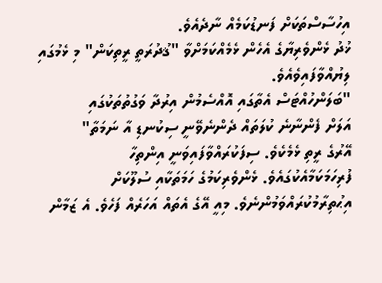އިހުސާސްތަކަށް ފަނޑުކަމެއް ނާދެއެވެ.
ޚުދު ޅެންވެރިޔާގެ އެހެން ޅެމެއްކަމަށްވާ "ޤުދުރަތީ ރީތިކަން" މި ޅެމުގައި ލިޔުއްވާފައިވެއެވެ.
"ބަލަންހުއްޓަސް އެތާގައި އޮއްސެމުން އިރުދާ ވަގުތުތަކުގައި
އަލަށް ފެންނާނެ ކުލަތައް ދެންނެވޭނީ ސިކުނޑި އާ ނަމަތާ"
އޭރުގެ ރީތި ޅެމެކެވެ. ސިފަކުރައްވާފައިވަނީ އިންތިހާ ފުރިހަމަކަމާއެކުގައެވެ. ޅެންވެރިކަމުގެ ހަމަތަކާއި ސުލޫކަށް އިޙުތިރާމުކުރައްވަމުންނެވެ. މިއީ އޭގެ އެތައް އަހަރެއް ފަހެވެ. އެ ޒަމާން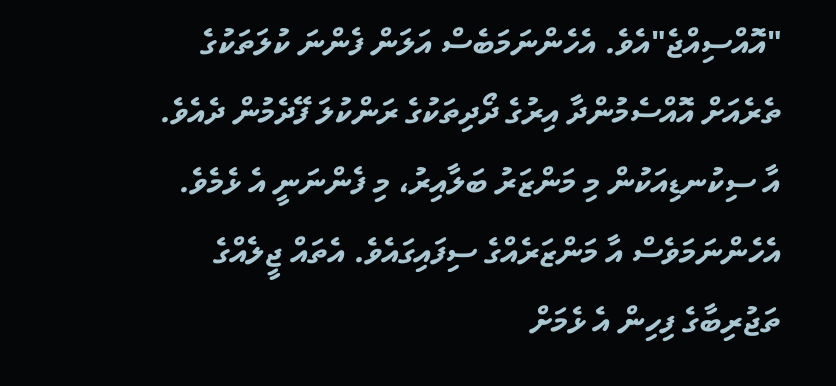"އޮއްސިއްޖެ"އެވެ. އެހެންނަމަބެސް އަލަން ފެންނަ ކުލަތަކުގެ ތެރެއަށް އޮއްސެމުންދާ އިރުގެ ދޯދިތަކުގެ ރަންކުލަ ފޭދެމުން ދެއެވެ. އާ ސިކުނޑިއަކުން މި މަންޒަރު ބަލާއިރު، މި ފެންނަނީ އެ ޅެމެވެ. އެހެންނަމަވެސް އާ މަންޒަރެއްގެ ސިފައިގައެވެ. އެތައް ޖީލެއްގެ ތަޖުރިބާގެ ފިހިން އެ ޅެމަށް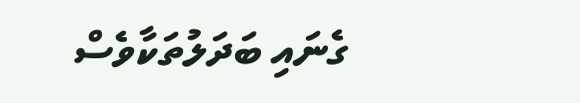ގެނައި ބަދަލުތަކާވެސް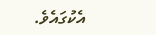އެކުގައެވެ.